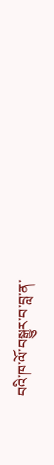བའི་ཁ་ལོ་བསྒྱུར་བ་བླ་ན་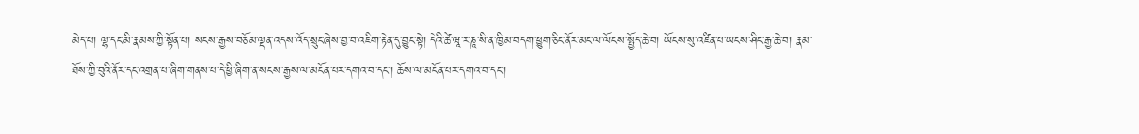མེད་པ། ལྷ་དང་མི་རྣམས་ཀྱི་སྟོན་པ། སངས་རྒྱས་བཅོམ་ལྡན་འདས་འོད་སྲུང་ཞེས་བྱ་བ་འཇིག་རྟེན་དུ་བྱུང་སྟེ། དེའི་ཚེ་ཝཱ་ར་ཎཱ་སི་ན་ཁྱིམ་བདག་ཕྱུག་ཅིང་ནོར་མང་ལ་ལོངས་སྤྱོད་ཆེ་བ། ཡོངས་སུ་འཛིན་པ་ཡངས་ཤིང་རྒྱ་ཆེ་བ། རྣམ་ཐོས་ཀྱི་བུའི་ནོར་དང་འགྲན་པ་ཞིག་གནས་པ་དེ་ཕྱི་ཞིག་ན་སངས་རྒྱས་ལ་མངོན་པར་དགའ་བ་དང་། ཆོས་ལ་མངོན་པར་དགའ་བ་དང་།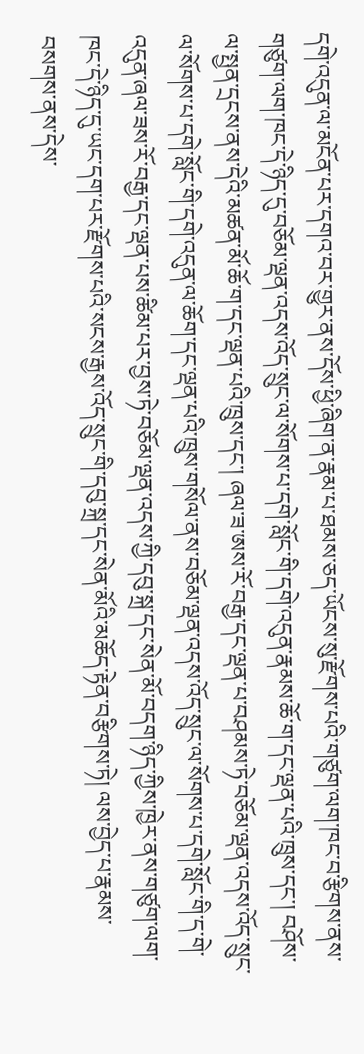དགེ་འདུན་ལ་མངོན་པར་དགའ་བར་གྱུར་ནས་དོས་ཕྱི་ཞིག་ན་རྣམ་པ་ཐམས་ཅད་ཡོངས་སུ་རྫོགས་པའི་གཙུག་ལག་ཁང་བ་རྩིགས་ནས་གཙུག་ལག་ཁང་དེ་ཉིད་དུ་བཅོམ་ལྡན་འདས་འོད་སྲུང་ལ་སོགས་པ་དགེ་སློང་གི་དགེ་འདུན་རྣམས་ཆོ་ག་དང་ལྡན་པའི་ཁྲུས་དང་། བཤོས་ལ་སྤྱན་དྲངས་ནས་དེའི་མཚན་མོ་ཆོ་ག་དང་ལྡན་པའི་ཁྲུས་དང་། ཞལ་ཟ་ཨས་རོ་བརྒྱ་དང་ལྡན་པ་བཤམས་ཏེ་བཅོམ་ལྡན་འདས་འོད་སྲུང་ལ་སོགས་པ་དགེ་སློང་གི་དགེ་འདུན་ལ་ཆོག་དང་ལྡན་པའི་ཁྲུས་གསོལ་ནས་བཅོམ་ལྡན་འདས་འོད་སྲུང་ལ་སོགས་པ་དགེ་སློང་གི་ད་གེ་འདུན་ཞལ་ཟས་རོ་བརྒྱ་དང་ལྡན་པས་ཚིམ་པར་བྱས་ཏེ་བཅོམ་ལྡན་འདས་ཀྱི་དབུ་སྐྲ་དང་སེན་མོ་བདག་ཉིད་ཀྱིས་ཁྱེར་ནས་གཙུག་ལག་ཁང་དེ་ཉིད་དུ་ཡང་དག་པར་རྫོགས་པའི་སངས་རྒྱས་འོད་སྲུང་གི་དབུ་སྐྲ་དང་སེན་མོའི་མཆོད་རྟེན་བརྩིགས་ཏེ། ལས་བྱེད་པ་རྣམས་བསགས་ནས་དེས་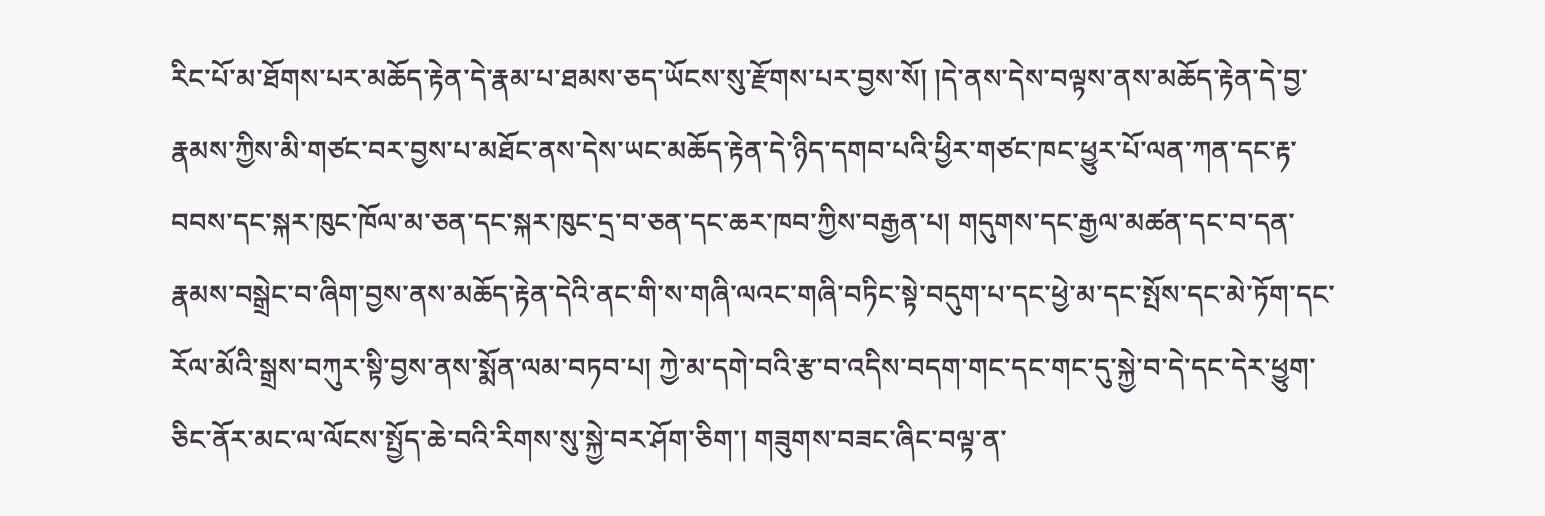རིང་པོ་མ་ཐོགས་པར་མཆོད་རྟེན་དེ་རྣམ་པ་ཐམས་ཅད་ཡོངས་སུ་རྫོགས་པར་བྱས་སོ། །དེ་ནས་དེས་བལྟས་ནས་མཆོད་རྟེན་དེ་བྱ་རྣམས་ཀྱིས་མི་གཙང་བར་བྱས་པ་མཐོང་ནས་དེས་ཡང་མཆོད་རྟེན་དེ་ཉིད་དགབ་པའི་ཕྱིར་གཙང་ཁང་ཕྱུར་པོ་ལན་ཀན་དང་རྟ་བབས་དང་སྐར་ཁུང་ཁོལ་མ་ཅན་དང་སྐར་ཁུང་དྲ་བ་ཅན་དང་ཆར་ཁབ་ཀྱིས་བརྒྱན་པ། གདུགས་དང་རྒྱལ་མཚན་དང་བ་དན་རྣམས་བསྒྲེང་བ་ཞིག་བྱས་ནས་མཆོད་རྟེན་དེའི་ནང་གི་ས་གཞི་ལའང་གཞི་བཏིང་སྟེ་བདུག་པ་དང་ཕྱེ་མ་དང་སྤོས་དང་མེ་ཏོག་དང་རོལ་མོའི་སྒྲས་བཀུར་སྟི་བྱས་ནས་སྨོན་ལམ་བཏབ་པ། ཀྱེ་མ་དགེ་བའི་རྩ་བ་འདིས་བདག་གང་དང་གང་དུ་སྐྱེ་བ་དེ་དང་དེར་ཕྱུག་ཅིང་ནོར་མང་ལ་ལོངས་སྤྱོད་ཆེ་བའི་རིགས་སུ་སྐྱེ་བར་ཤོག་ཅིག་། གཟུགས་བཟང་ཞིང་བལྟ་ན་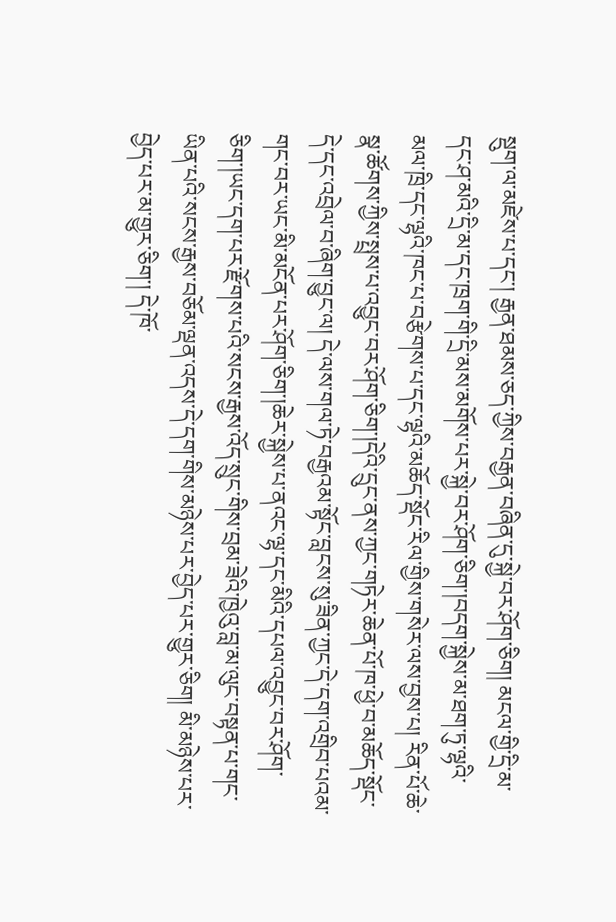སྡུག་ལ་མཛེས་པ་དང་། རྒྱན་ཐམས་ཅད་ཀྱིས་བརྒྱན་བཞིན་དུ་སྐྱེ་བར་ཤོག་ཅིག། མངལ་གྱི་དྲི་མ་དང་ཤ་མའི་དྲི་མ་དང་ཁྲག་གི་དྲི་མས་མགོས་པར་སྐྱེ་བར་ཤོག་ཅིག་།བདག་སྐྱེས་མ་ཐག་ཏུ་ལྷའི་མལ་ཁྲི་དང་ལྷའི་ཁང་པ་བརྩེགས་པ་དང་ལྷའི་མཆོད་སྡོང་རིལ་གྱིས་གསེར་ལས་བྱས་པ། རིན་པོ་ཆེ་སྣ་ཚོགས་ཀྱིས་སྤྲས་པ་འབྱུང་བར་ཤོག་ཅིག་།དེའི་དྲུང་ནས་ཀྱང་གཏེར་ཆེན་པོ་ཁ་ཕྱེ་བ་མཆོད་སྡོང་དེ་དང་འབྲེལ་བ་ཞིག་བྱུང་ལ། དེ་ལས་གལ་ཏེ་བརྒྱའམ་སྟོང་བླངས་སུ་ཟིན་ཀྱང་དེ་དག་འགྲིབ་པའམ་གང་བར་ཡང་མི་མངོན་པར་ཤོག་ཅིག་།ཆེར་སྐྱེས་པ་ནའང་ལྷ་དང་མིའི་དཔལ་འབྱུང་བར་ཤོག་ཅིག་།ཡང་དག་པར་རྫོགས་པའི་སངས་རྒྱས་འོད་སྲུང་གིས་བྲམ་ཟེའི་ཁྱེའུ་བླ་མ་ལུང་བསྟན་པ་གང་ཡིན་པའི་སངས་རྒྱས་བཅོམ་ལྡན་འདས་དེ་དག་གིས་མཉེས་པར་བྱེད་པར་གྱུར་ཅིག། མི་མཉེས་པར་བྱེད་པར་མ་གྱུར་ཅིག་། དེ་ཁོ་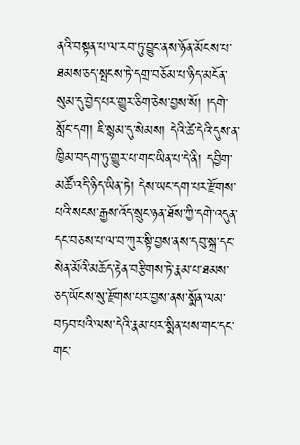ནའི་བསྟན་པ་ལ་རབ་ཏུ་བྱུང་ནས་ཉོན་མོངས་པ་ཐམས་ཅད་སྤངས་ཏེ་དགྲ་བཅོམ་པ་ཉིད་མངོན་སུམ་དུ་བྱེད་པར་གྱུར་ཅིག་ཅེས་བྱས་སོ། །དགེ་སློང་དག། ཇི་སྙམ་དུ་སེམས། དེའི་ཚེ་དེའི་དུས་ན་ཁྱིམ་བདག་ཏུ་གྱུར་པ་གང་ཡིན་པ་དེ་ནི། དབྱིག་མཚོ་འདི་ཉིད་ཡིན་ཏེ། དེས་ཡང་དག་པར་རྫོགས་པའི་སངས་རྒྱས་འོད་སྲུང་ཉན་ཐོས་ཀྱི་དགེ་འདུན་དང་བཅས་པ་ལ་བ་ཀུར་སྟི་བྱས་ནས་དབུ་སྐྲ་དང་སེན་མོའི་མཆོད་རྟེན་བརྩིགས་ཏེ་རྣམ་པ་ཐམས་ཅད་ཡོངས་སུ་རྫོགས་པར་བྱས་ནས་སྨོན་ལམ་བཏབ་པའི་ལས་དེའི་རྣམ་པར་སྨིན་པས་གང་དང་གང་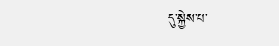དུ་སྐྱེས་པ་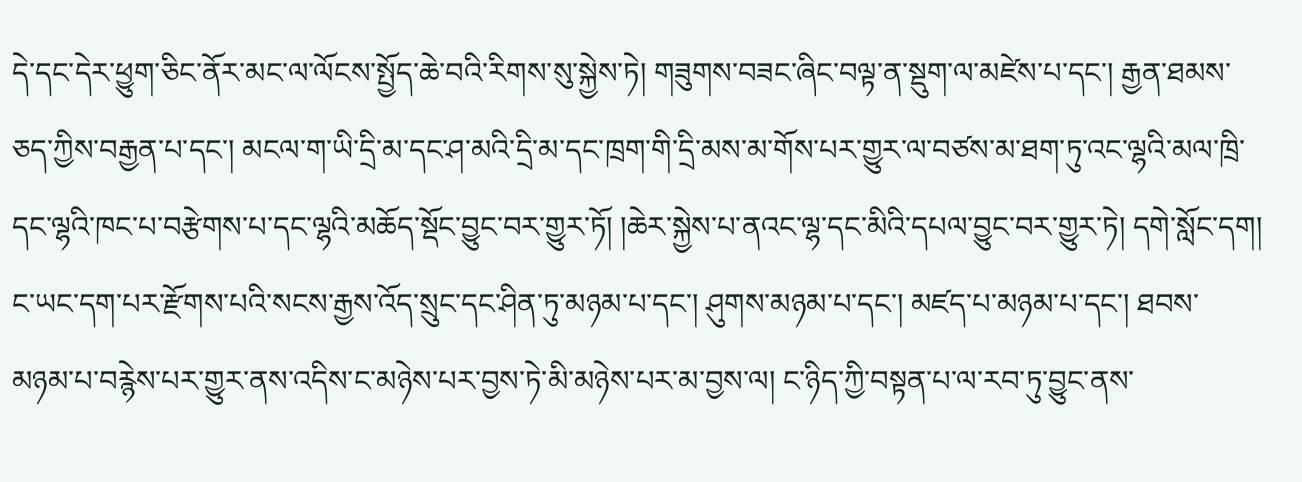དེ་དང་དེར་ཕྱུག་ཅིང་ནོར་མང་ལ་ལོངས་སྤྱོད་ཆེ་བའི་རིགས་སུ་སྐྱེས་ཏེ། གཟུགས་བཟང་ཞིང་བལྟ་ན་སྡུག་ལ་མཛེས་པ་དང་། རྒྱན་ཐམས་ཅད་ཀྱིས་བརྒྱན་པ་དང་། མངལ་ག་ཡི་དྲི་མ་དང་ཤ་མའི་དྲི་མ་དང་ཁྲག་གི་དྲི་མས་མ་གོས་པར་གྱུར་ལ་བཙས་མ་ཐག་ཏུ་འང་ལྷའི་མལ་ཁྲི་དང་ལྷའི་ཁང་པ་བརྩེགས་པ་དང་ལྷའི་མཆོད་སྡོང་བྱུང་བར་གྱུར་ཏོ། །ཆེར་སྐྱེས་པ་ནའང་ལྷ་དང་མིའི་དཔལ་བྱུང་བར་གྱུར་ཏེ། དགེ་སློང་དག། ང་ཡང་དག་པར་རྫོགས་པའི་སངས་རྒྱས་འོད་སྲུང་དང་ཤིན་ཏུ་མཉམ་པ་དང་། ཤུགས་མཉམ་པ་དང་། མཛད་པ་མཉམ་པ་དང་། ཐབས་མཉམ་པ་བརྙེས་པར་གྱུར་ནས་འདིས་ང་མཉེས་པར་བྱས་ཏེ་མི་མཉེས་པར་མ་བྱས་ལ། ང་ཉིད་ཀྱི་བསྟན་པ་ལ་རབ་ཏུ་བྱུང་ནས་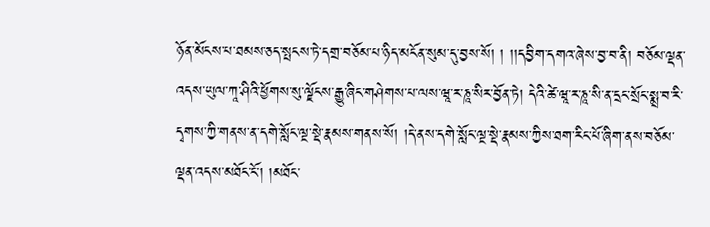ཉོན་མོངས་པ་ཐམས་ཅད་སྤངས་ཏེ་དགྲ་བཅོམ་པ་ཉིད་མངོན་སུམ་དུ་བྱས་སོ། ། །།དབྱིག་དགའ་ཞེས་བྱ་བ་ནི། བཅོམ་ལྡན་འདས་ཡུལ་ཀཱ་ཤིའི་ཕྱོགས་སུ་ལྗོངས་རྒྱུ་ཞིང་གཤེགས་པ་ལས་ཝཱ་ར་ཎཱ་སིར་བྱོན་ཏེ། དེའི་ཚེ་ཝཱ་ར་ཎཱ་སི་ན་དྲང་སྲོང་སྨྲ་བ་རི་དྭགས་ཀྱི་གནས་ན་དགེ་སློང་ལྔ་སྡེ་རྣམས་གནས་སོ། །དེ་ནས་དགེ་སློང་ལྔ་སྡེ་རྣམས་ཀྱིས་ཐག་རིང་པོ་ཞིག་ནས་བཅོམ་ལྡན་འདས་མཐོང་ངོ་། །མཐོང་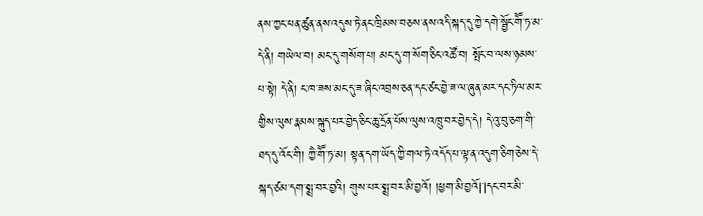ནས་ཀྱང་ཕན་ཚུན་ནས་འདུས་ཏེ་ནང་ཁྲིམས་བཅས་ནས་འདི་སྐད་དུ་ཀྱེ་དགེ་སྦྱོང་གཽ་ཏ་མ་དེ་ནི། གཡེལ་བ། མང་དུ་གསོག་པ། མང་དུ་ག་སོག་ཅིང་འཚོ་བ། སྤོང་བ་ལས་ཉམས་པ་སྟེ། དེ་ནི། ང་ཁ་ཟས་མང་དུ་ཟ་ཞིང་འབྲས་ཅན་དང་ཙང་བྱེ་ཟ་ལ་ཞུན་མར་དང་ཏིལ་མར་གྱིས་ལུས་རྣམས་སྐུད་པར་བྱེད་ཅིང་ཆུ་དྲོན་པོས་ལུས་འཁྲུ་བར་བྱེད་དེ། དེ་འུ་བུ་ཅག་གི་ཐད་དུ་འོང་གི། ཀྱཻ་གཽ་ཏ་མ། སྟན་དག་ཡོད་ཀྱི་གལ་ཏེ་འདོད་པ་ལྟ་ན་འདུག་ཅིག་ཅེས་དེ་སྐད་ཙམ་དག་སྨྲ་བར་བྱའི། གུས་པར་སྨྲ་བར་མི་བྱའོ། །ཕྱག་མི་བྱའོ|་|དང་བར་མི་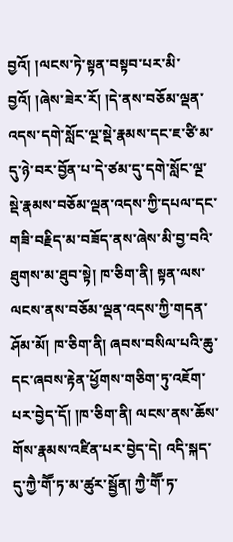བྱའོ། །ལངས་ཏེ་སྟན་བསྟབ་པར་མི་བྱའོ། །ཞེས་ཟེར་རོ། །དེ་ནས་བཅོམ་ལྡན་འདས་དགེ་སློང་ལྔ་སྡེ་རྣམས་དང་ཇ་ཙི་མ་དུ་ཉེ་བར་བྱོན་པ་དེ་ཙམ་དུ་དགེ་སློང་ལྔ་སྡེ་རྣམས་བཅོམ་ལྡན་འདས་ཀྱི་དཔལ་དང་གཟི་བརྗིད་མ་བཟོད་ནས་ཞེས་མི་བྱ་བའི་ཐུགས་མ་ཐུབ་སྟེ། ཁ་ཅིག་ནི། སྟན་ལས་ལངས་ནས་བཅོམ་ལྡན་འདས་ཀྱི་གདན་ཤོམ་མོ། ཁ་ཅིག་ནི། ཞབས་བསིལ་པའི་ཆུ་དང་ཞབས་རྟེན་ཕྱོགས་གཅིག་ཏུ་འཇོག་པར་བྱེད་དོ། །ཁ་ཅིག་ནི། ལངས་ནས་ཆོས་གོས་རྣམས་འཛིན་པར་བྱེད་དེ། འདི་སྐད་དུ་ཀྱཻ་གཽ་ཏ་མ་ཚུར་སྦྱོན། ཀྱཻ་གཽ་ཏ་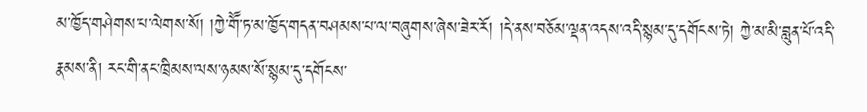མ་ཁྱོད་གཤེགས་པ་ལེགས་སོ། །ཀྱེ་གཽ་ཏ་མ་ཁྱོད་གདན་བཤམས་པ་ལ་བཞུགས་ཞེས་ཟེར་རོ། །དེ་ནས་བཅོམ་ལྡན་འདས་འདི་སྙམ་དུ་དགོངས་ཏེ། ཀྱེ་མ་མི་བླུན་པོ་འདི་རྣམས་ནི། རང་གི་ནང་ཁྲིམས་ལས་ཉམས་སོ་སྙམ་དུ་དགོངས་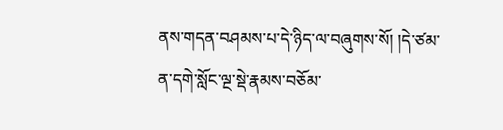ནས་གདན་བཤམས་པ་དེ་ཉིད་ལ་བཞུགས་སོ། །དེ་ཙམ་ན་དགེ་སློང་ལྔ་སྡེ་རྣམས་བཅོམ་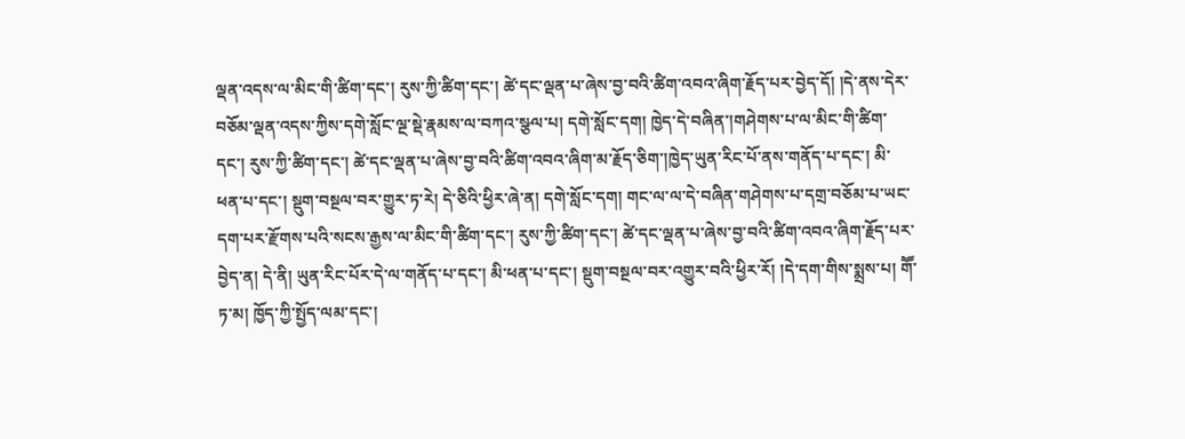ལྡན་འདས་ལ་མིང་གི་ཚིག་དང་། རུས་ཀྱི་ཚིག་དང་། ཚེ་དང་ལྡན་པ་ཞེས་བྱ་བའི་ཚིག་འབའ་ཞིག་རྗོད་པར་བྱེད་དོ། །དེ་ནས་དེར་བཅོམ་ལྡན་འདས་ཀྱིས་དགེ་སློང་ལྔ་སྡེ་རྣམས་ལ་བཀའ་སྩལ་པ། དགེ་སློང་དག། ཁྱེད་དེ་བཞིན་།གཤེགས་པ་ལ་མིང་གི་ཚིག་དང་། རུས་ཀྱི་ཚིག་དང་། ཚེ་དང་ལྡན་པ་ཞེས་བྱ་བའི་ཚིག་འབའ་ཞིག་མ་རྗོད་ཅིག་།ཁྱེད་ཡུན་རིང་པོ་ནས་གནོད་པ་དང་། མི་ཕན་པ་དང་། སྡུག་བསྔལ་བར་གྱུར་ཏ་རེ། དེ་ཅིའི་ཕྱིར་ཞེ་ན། དགེ་སློང་དག། གང་ལ་ལ་དེ་བཞིན་གཤེགས་པ་དགྲ་བཅོམ་པ་ཡང་དག་པར་རྫོགས་པའི་སངས་རྒྱས་ལ་མིང་གི་ཚིག་དང་། རུས་ཀྱི་ཚིག་དང་། ཚེ་དང་ལྡན་པ་ཞེས་བྱ་བའི་ཚིག་འབའ་ཞིག་རྗོད་པར་བྱེད་ན། དེ་ནི། ཡུན་རིང་པོར་དེ་ལ་གནོད་པ་དང་། མི་ཕན་པ་དང་། སྡུག་བསྔལ་བར་འགྱུར་བའི་ཕྱིར་རོ། །དེ་དག་གིས་སྨྲས་པ། གཽ་ཏ་མ། ཁྱོད་ཀྱི་སྤྱོད་ལམ་དང་།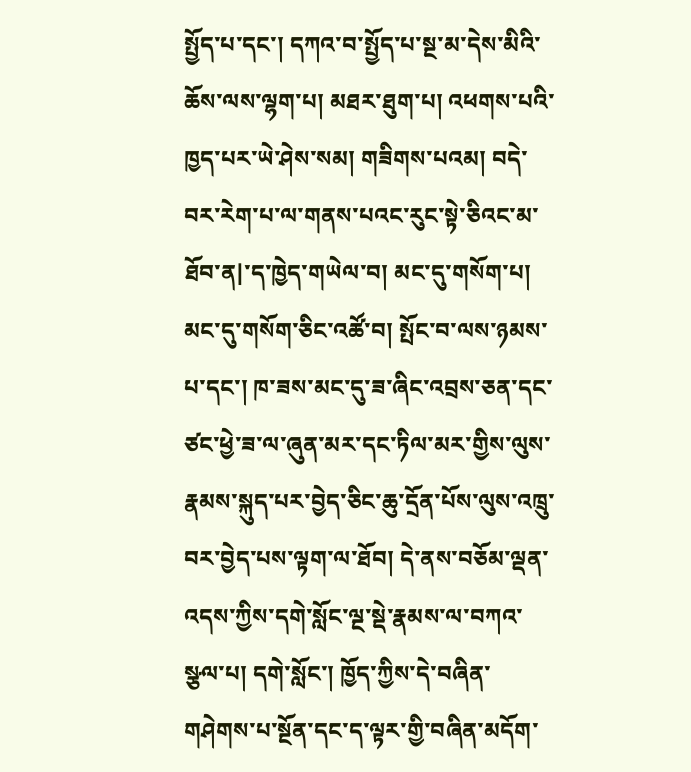སྤྱོད་པ་དང་། དཀའ་བ་སྤྱོད་པ་སྔ་མ་དེས་མིའི་ཆོས་ལས་ལྷག་པ། མཐར་ཐུག་པ། འཕགས་པའི་ཁྱད་པར་ཡེ་ཤེས་སམ། གཟིགས་པའམ། བདེ་བར་རེག་པ་ལ་གནས་པའང་རུང་སྟེ་ཅིའང་མ་ཐོབ་ན|་ད་ཁྱེད་གཡེལ་བ། མང་དུ་གསོག་པ། མང་དུ་གསོག་ཅིང་འཚོ་བ། སྤོང་བ་ལས་ཉམས་པ་དང་། ཁ་ཟས་མང་དུ་ཟ་ཞིང་འབྲས་ཅན་དང་ཙང་ཕྱེ་ཟ་ལ་ཞུན་མར་དང་ཏིལ་མར་གྱིས་ལུས་རྣམས་སྐུད་པར་བྱེད་ཅིང་ཆུ་དྲོན་པོས་ལུས་འཁྲུ་བར་བྱེད་པས་ལྟག་ལ་ཐོབ། དེ་ནས་བཅོམ་ལྡན་འདས་ཀྱིས་དགེ་སློང་ལྔ་སྡེ་རྣམས་ལ་བཀའ་སྩལ་པ། དགེ་སློང་། ཁྱོད་ཀྱིས་དེ་བཞིན་གཤེགས་པ་སྔོན་དང་ད་ལྟར་གྱི་བཞིན་མདོག་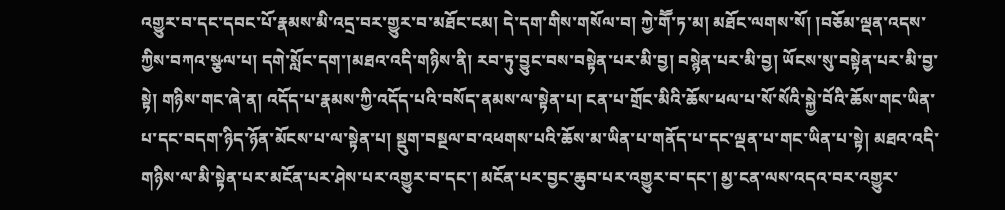འགྱུར་བ་དང་དབང་པོ་རྣམས་མི་འདྲ་བར་གྱུར་བ་མཐོང་ངམ། དེ་དག་གིས་གསོལ་བ། ཀྱེ་གཽ་ཏ་མ། མཐོང་ལགས་སོ། །བཅོམ་ལྡན་འདས་ཀྱིས་བཀའ་སྩལ་པ། དགེ་སློང་དག་།མཐའ་འདི་གཉིས་ནི། རབ་ཏུ་བྱུང་བས་བསྟེན་པར་མི་བྱ། བསྙེན་པར་མི་བྱ། ཡོངས་སུ་བསྟེན་པར་མི་བྱ་སྟེ། གཉིས་གང་ཞེ་ན། འདོད་པ་རྣམས་ཀྱི་འདོད་པའི་བསོད་ནམས་ལ་སྟེན་པ། ངན་པ་གྲོང་མིའི་ཆོས་ཕལ་པ་སོ་སོའི་སྐྱེ་བོའི་ཆོས་གང་ཡིན་པ་དང་བདག་ཉིད་ཉོན་མོངས་པ་ལ་སྟེན་པ། སྡུག་བསྔལ་བ་འཕགས་པའི་ཆོས་མ་ཡིན་པ་གནོད་པ་དང་ལྡན་པ་གང་ཡིན་པ་སྟེ། མཐའ་འདི་གཉིས་ལ་མི་སྟེན་པར་མངོན་པར་ཤེས་པར་འགྱུར་བ་དང་། མངོན་པར་བྱང་ཆུབ་པར་འགྱུར་བ་དང་། མྱ་ངན་ལས་འདའ་བར་འགྱུར་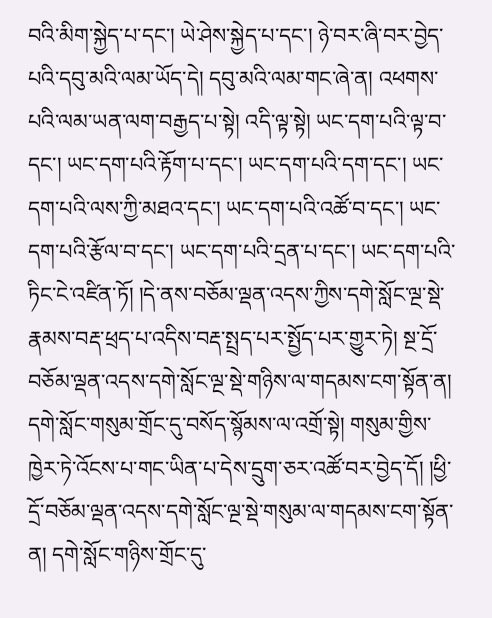བའི་མིག་སྐྱེད་པ་དང་། ཡེ་ཤེས་སྐྱེད་པ་དང་། ཉེ་བར་ཞི་བར་བྱེད་པའི་དབུ་མའི་ལམ་ཡོད་དེ། དབུ་མའི་ལམ་གང་ཞེ་ན། འཕགས་པའི་ལམ་ཡན་ལག་བརྒྱད་པ་སྟེ། འདི་ལྟ་སྟེ། ཡང་དག་པའི་ལྟ་བ་དང་། ཡང་དག་པའི་རྟོག་པ་དང་། ཡང་དག་པའི་དག་དང་། ཡང་དག་པའི་ལས་ཀྱི་མཐའ་དང་། ཡང་དག་པའི་འཚོ་བ་དང་། ཡང་དག་པའི་རྩོལ་བ་དང་། ཡང་དག་པའི་དྲན་པ་དང་། ཡང་དག་པའི་ཏིང་ངེ་འཛིན་ཏོ། །དེ་ནས་བཅོམ་ལྡན་འདས་ཀྱིས་དགེ་སློང་ལྔ་སྡེ་རྣམས་བརྡ་ཕྲད་པ་འདིས་བརྡ་སྤྲད་པར་སྤྱོད་པར་གྱུར་ཏེ། སྔ་དྲོ་བཅོམ་ལྡན་འདས་དགེ་སློང་ལྔ་སྡེ་གཉིས་ལ་གདམས་ངག་སྟོན་ན། དགེ་སློང་གསུམ་གྲོང་དུ་བསོད་སྙོམས་ལ་འགྲོ་སྟེ། གསུམ་གྱིས་ཁྱེར་ཏེ་འོངས་པ་གང་ཡིན་པ་དེས་དྲུག་ཅར་འཚོ་བར་བྱེད་དོ། །ཕྱི་དྲོ་བཅོམ་ལྡན་འདས་དགེ་སློང་ལྔ་སྡེ་གསུམ་ལ་གདམས་ངག་སྟོན་ན། དགེ་སློང་གཉིས་གྲོང་དུ་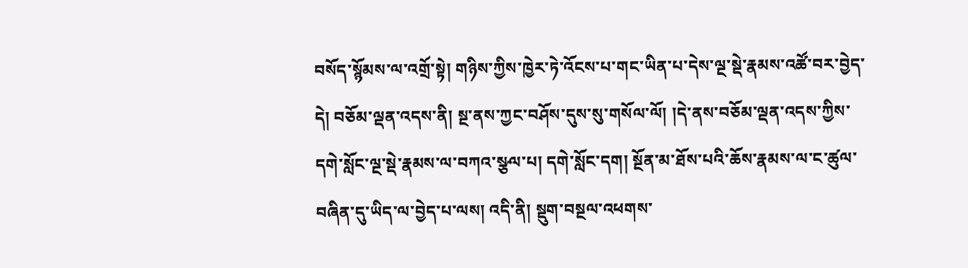བསོད་སྙོམས་ལ་འགྲོ་སྟེ། གཉིས་ཀྱིས་ཁྱེར་ཏེ་འོངས་པ་གང་ཡིན་པ་དེས་ལྔ་སྡེ་རྣམས་འཚོ་བར་བྱེད་དེ། བཅོམ་ལྡན་འདས་ནི། སྔ་ནས་ཀྱང་བཤོས་དུས་སུ་གསོལ་ལོ། །དེ་ནས་བཅོམ་ལྡན་འདས་ཀྱིས་དགེ་སློང་ལྔ་སྡེ་རྣམས་ལ་བཀའ་སྩལ་པ། དགེ་སློང་དག། སྔོན་མ་ཐོས་པའི་ཆོས་རྣམས་ལ་ང་ཚུལ་བཞིན་དུ་ཡིད་ལ་བྱེད་པ་ལས། འདི་ནི། སྡུག་བསྔལ་འཕགས་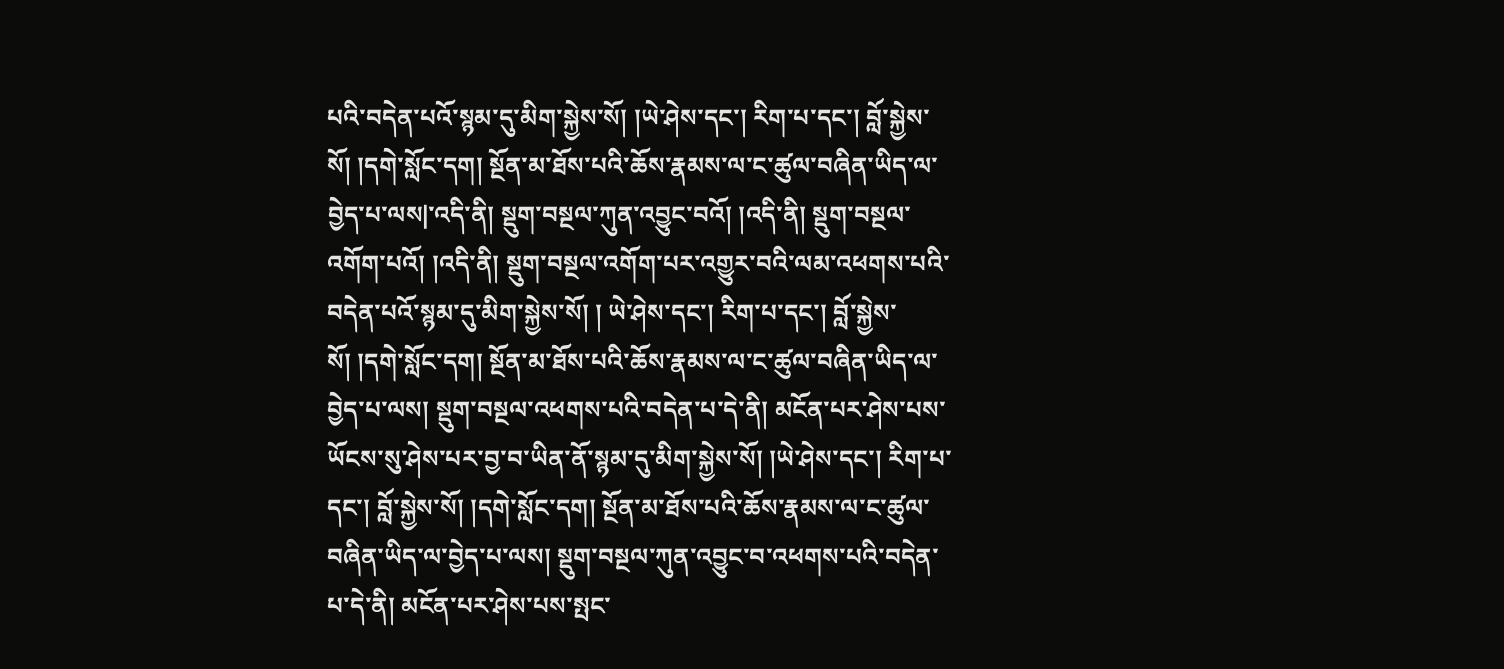པའི་བདེན་པའོ་སྙམ་དུ་མིག་སྐྱེས་སོ། །ཡེ་ཤེས་དང་། རིག་པ་དང་། བློ་སྐྱེས་སོ། །དགེ་སློང་དག། སྔོན་མ་ཐོས་པའི་ཆོས་རྣམས་ལ་ང་ཚུལ་བཞིན་ཡིད་ལ་བྱེད་པ་ལས|་འདི་ནི། སྡུག་བསྔལ་ཀུན་འབྱུང་བའོ། །འདི་ནི། སྡུག་བསྔལ་འགོག་པའོ། །འདི་ནི། སྡུག་བསྔལ་འགོག་པར་འགྱུར་བའི་ལམ་འཕགས་པའི་བདེན་པའོ་སྙམ་དུ་མིག་སྐྱེས་སོ། ། ཡེ་ཤེས་དང་། རིག་པ་དང་། བློ་སྐྱེས་སོ། །དགེ་སློང་དག། སྔོན་མ་ཐོས་པའི་ཆོས་རྣམས་ལ་ང་ཚུལ་བཞིན་ཡིད་ལ་བྱེད་པ་ལས། སྡུག་བསྔལ་འཕགས་པའི་བདེན་པ་དེ་ནི། མངོན་པར་ཤེས་པས་ཡོངས་སུ་ཤེས་པར་བྱ་བ་ཡིན་ནོ་སྙམ་དུ་མིག་སྐྱེས་སོ། །ཡེ་ཤེས་དང་། རིག་པ་དང་། བློ་སྐྱེས་སོ། །དགེ་སློང་དག། སྔོན་མ་ཐོས་པའི་ཆོས་རྣམས་ལ་ང་ཚུལ་བཞིན་ཡིད་ལ་བྱེད་པ་ལས། སྡུག་བསྔལ་ཀུན་འབྱུང་བ་འཕགས་པའི་བདེན་པ་དེ་ནི། མངོན་པར་ཤེས་པས་སྤང་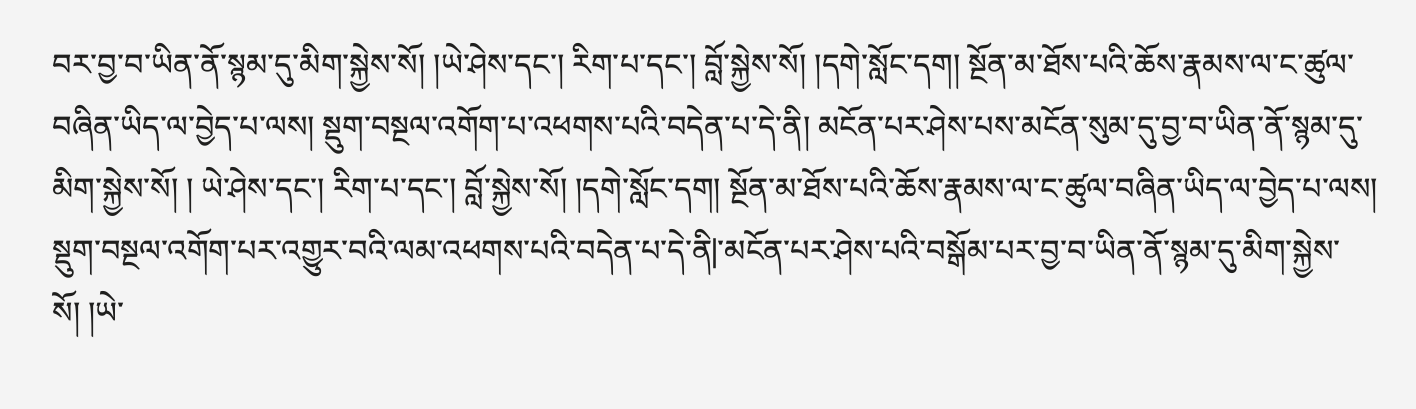བར་བྱ་བ་ཡིན་ནོ་སྙམ་དུ་མིག་སྐྱེས་སོ། །ཡེ་ཤེས་དང་། རིག་པ་དང་། བློ་སྐྱེས་སོ། །དགེ་སློང་དག། སྔོན་མ་ཐོས་པའི་ཆོས་རྣམས་ལ་ང་ཚུལ་བཞིན་ཡིད་ལ་བྱེད་པ་ལས། སྡུག་བསྔལ་འགོག་པ་འཕགས་པའི་བདེན་པ་དེ་ནི། མངོན་པར་ཤེས་པས་མངོན་སུམ་དུ་བྱ་བ་ཡིན་ནོ་སྙམ་དུ་མིག་སྐྱེས་སོ། ། ཡེ་ཤེས་དང་། རིག་པ་དང་། བློ་སྐྱེས་སོ། །དགེ་སློང་དག། སྔོན་མ་ཐོས་པའི་ཆོས་རྣམས་ལ་ང་ཚུལ་བཞིན་ཡིད་ལ་བྱེད་པ་ལས། སྡུག་བསྔལ་འགོག་པར་འགྱུར་བའི་ལམ་འཕགས་པའི་བདེན་པ་དེ་ནི|་མངོན་པར་ཤེས་པའི་བསྒོམ་པར་བྱ་བ་ཡིན་ནོ་སྙམ་དུ་མིག་སྐྱེས་སོ། །ཡེ་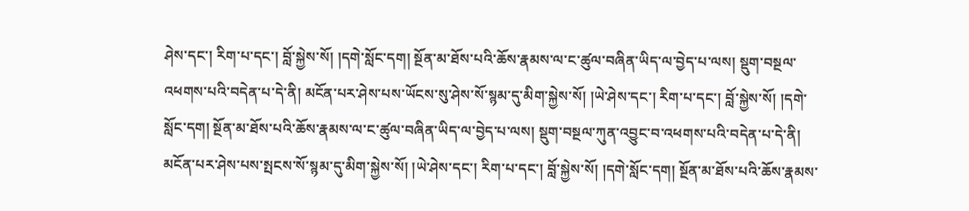ཤེས་དང་། རིག་པ་དང་། བློ་སྐྱེས་སོ། །དགེ་སློང་དག། སྔོན་མ་ཐོས་པའི་ཆོས་རྣམས་ལ་ང་ཚུལ་བཞིན་ཡིད་ལ་བྱེད་པ་ལས། སྡུག་བསྔལ་འཕགས་པའི་བདེན་པ་དེ་ནི། མངོན་པར་ཤེས་པས་ཡོངས་སུ་ཤེས་སོ་སྙམ་དུ་མིག་སྐྱེས་སོ། །ཡེ་ཤེས་དང་། རིག་པ་དང་། བློ་སྐྱེས་སོ། །དགེ་སློང་དག། སྔོན་མ་ཐོས་པའི་ཆོས་རྣམས་ལ་ང་ཚུལ་བཞིན་ཡིད་ལ་བྱེད་པ་ལས། སྡུག་བསྔལ་ཀུན་འབྱུང་བ་འཕགས་པའི་བདེན་པ་དེ་ནི། མངོན་པར་ཤེས་པས་སྤངས་སོ་སྙམ་དུ་མིག་སྐྱེས་སོ། །ཡེ་ཤེས་དང་། རིག་པ་དང་། བློ་སྐྱེས་སོ། །དགེ་སློང་དག། སྔོན་མ་ཐོས་པའི་ཆོས་རྣམས་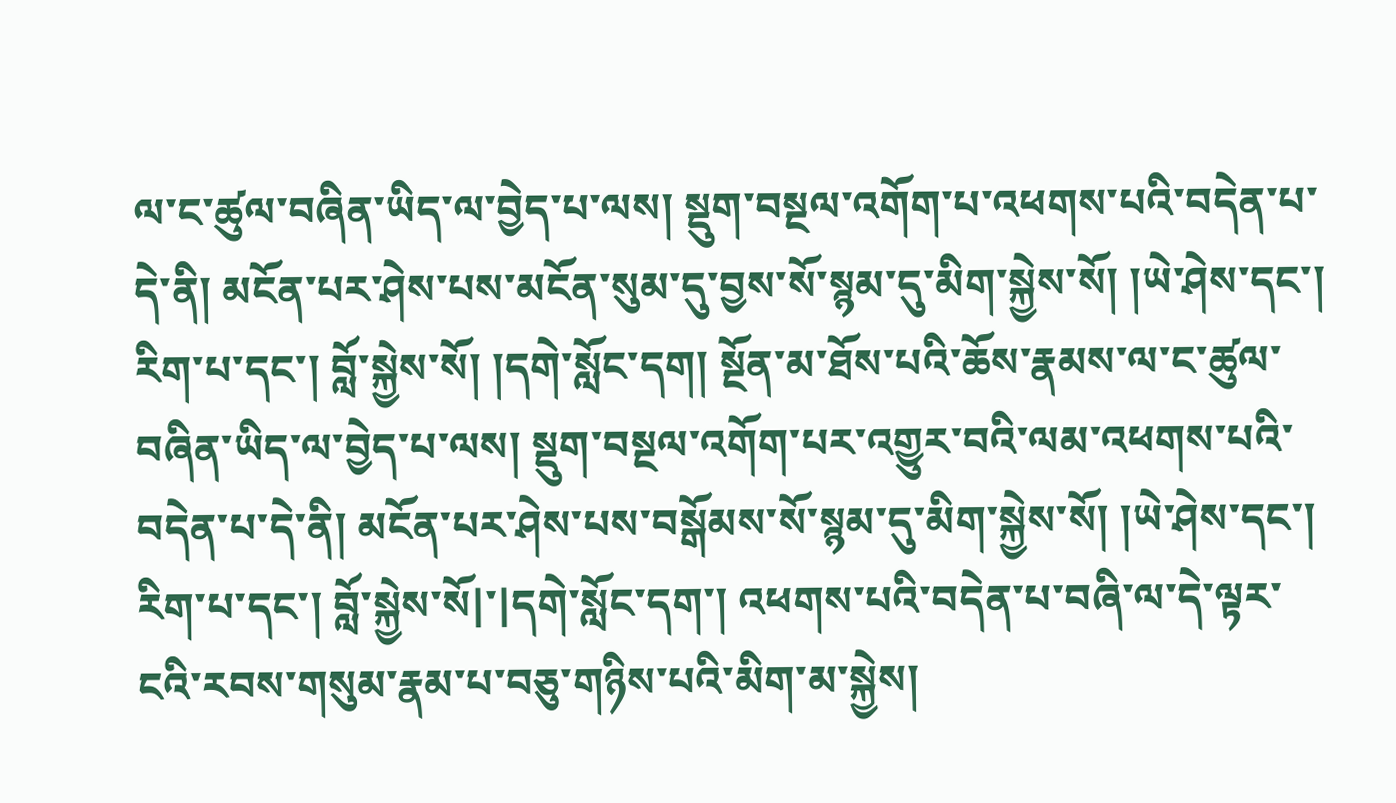ལ་ང་ཚུལ་བཞིན་ཡིད་ལ་བྱེད་པ་ལས། སྡུག་བསྔལ་འགོག་པ་འཕགས་པའི་བདེན་པ་དེ་ནི། མངོན་པར་ཤེས་པས་མངོན་སུམ་དུ་བྱས་སོ་སྙམ་དུ་མིག་སྐྱེས་སོ། །ཡེ་ཤེས་དང་། རིག་པ་དང་། བློ་སྐྱེས་སོ། །དགེ་སློང་དག། སྔོན་མ་ཐོས་པའི་ཆོས་རྣམས་ལ་ང་ཚུལ་བཞིན་ཡིད་ལ་བྱེད་པ་ལས། སྡུག་བསྔལ་འགོག་པར་འགྱུར་བའི་ལམ་འཕགས་པའི་བདེན་པ་དེ་ནི། མངོན་པར་ཤེས་པས་བསྒོམས་སོ་སྙམ་དུ་མིག་སྐྱེས་སོ། །ཡེ་ཤེས་དང་། རིག་པ་དང་། བློ་སྐྱེས་སོ|་|དགེ་སློང་དག་། འཕགས་པའི་བདེན་པ་བཞི་ལ་དེ་ལྟར་ངའི་རབས་གསུམ་རྣམ་པ་བཅུ་གཉིས་པའི་མིག་མ་སྐྱེས།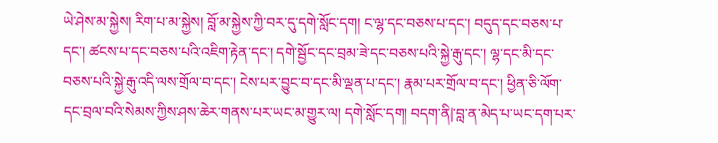ཡེ་ཤེས་མ་སྐྱེས། རིག་པ་མ་སྐྱེས། བློ་མ་སྐྱེས་ཀྱི་བར་དུ་དགེ་སློང་དག། ང་ལྷ་དང་བཅས་པ་དང་། བདུད་དང་བཅས་པ་དང་། ཚངས་པ་དང་བཅས་པའི་འཇིག་རྟེན་དང་། དགེ་སྦྱོང་དང་བྲམ་ཟེ་དང་བཅས་པའི་སྐྱེ་རྒུ་དང་། ལྷ་དང་མི་དང་བཅས་པའི་སྐྱེ་རྒུ་འདི་ལས་གྲོལ་བ་དང་། ངེས་པར་བྱུང་བ་དང་མི་ལྡན་པ་དང་། རྣམ་པར་གྲོལ་བ་དང་། ཕྱིན་ཅི་ལོག་དང་བྲལ་བའི་སེམས་ཀྱིས་ཤས་ཆེར་གནས་པར་ཡང་མ་གྱུར་ལ། དགེ་སློང་དག། བདག་ནི|་བླ་ན་མེད་པ་ཡང་དག་པར་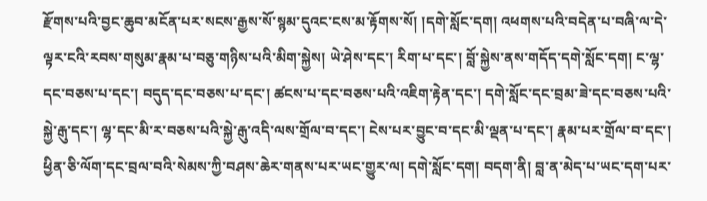རྫོགས་པའི་བྱང་ཆུབ་མངོན་པར་སངས་རྒྱས་སོ་སྙམ་དུའང་ངས་མ་རྟོགས་སོ། །དགེ་སློང་དག། འཕགས་པའི་བདེན་པ་བཞི་ལ་དེ་ལྟར་ངའི་རབས་གསུམ་རྣམ་པ་བཅུ་གཉིས་པའི་མིག་སྐྱེས། ཡེ་ཤེས་དང་། རིག་པ་དང་། བློ་སྐྱེས་ནས་གདོད་དགེ་སློང་དག། ང་ལྷ་དང་བཅས་པ་དང་། བདུད་དང་བཅས་པ་དང་། ཚངས་པ་དང་བཅས་པའི་འཇིག་རྟེན་དང་། དགེ་སློང་དང་བྲམ་ཟེ་དང་བཅས་པའི་སྐྱེ་རྒུ་དང་། ལྷ་དང་མི་ར་བཅས་པའི་སྐྱེ་རྒུ་འདི་ལས་གྲོལ་བ་དང་། ངེས་པར་བྱུང་བ་དང་མི་ལྡན་པ་དང་། རྣམ་པར་གྲོལ་བ་དང་། ཕྱིན་ཅི་ལོག་དང་བྲལ་བའི་སེམས་ཀྱི་བཤས་ཆེར་གནས་པར་ཡང་གྱུར་ལ། དགེ་སློང་དག། བདག་ནི། བླ་ན་མེད་པ་ཡང་དག་པར་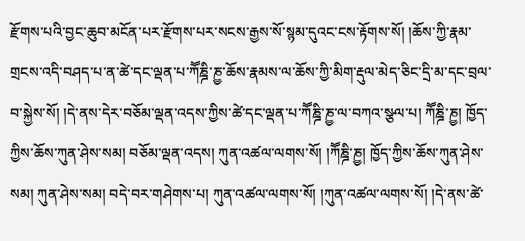རྫོགས་པའི་བྱང་ཆུབ་མངོན་པར་རྫོགས་པར་སངས་རྒྱས་སོ་སྙམ་དུའང་ངས་རྟོགས་སོ། །ཆོས་ཀྱི་རྣམ་གྲངས་འདི་བཤད་པ་ན་ཚེ་དང་ལྡན་པ་ཀཽཎྜི་ཎྱ་ཆོས་རྣམས་ལ་ཆོས་ཀྱི་མིག་རྡུལ་མེད་ཅིང་དྲི་མ་དང་བྲལ་བ་སྐྱེས་སོ། །དེ་ནས་དེར་བཅོམ་ལྡན་འདས་ཀྱིས་ཚེ་དང་ལྡན་པ་ཀཽཎྜི་ཎྱ་ལ་བཀའ་སྩལ་པ། ཀཽཎྜི་ཎྱ། ཁྱོད་ཀྱིས་ཆོས་ཀུན་ཤེས་སམ། བཅོམ་ལྡན་འདས། ཀུན་འཚལ་ལགས་སོ། །ཀཽཎྜི་ཎྱ། ཁྱོད་ཀྱིས་ཆོས་ཀུན་ཤེས་སམ། ཀུན་ཤེས་སམ། བདེ་བར་གཤེགས་པ། ཀུན་འཚལ་ལགས་སོ། །ཀུན་འཚལ་ལགས་སོ། །དེ་ནས་ཚེ་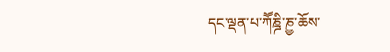དང་ལྡན་པ་ཀཽཎྜི་ཎྱ་ཆོས་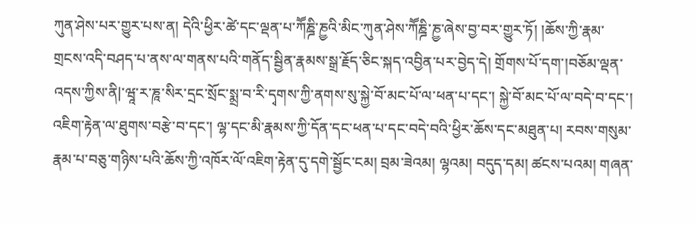ཀུན་ཤེས་པར་གྱུར་པས་ན། དེའི་ཕྱིར་ཚེ་དང་ལྡན་པ་ཀཽཎྜི་ཎྱའི་མིང་ཀུན་ཤེས་ཀཽཎྜི་ཎྱ་ཞེས་བྱ་བར་གྱུར་ཏོ། །ཆོས་ཀྱི་རྣམ་གྲངས་འདི་བཤད་པ་ནས་ལ་གནས་པའི་གནོད་སྦྱིན་རྣམས་སྒྲ་རྗོད་ཅིང་སྐད་འབྱིན་པར་བྱེད་དེ། གྲོགས་པོ་དག་།བཅོམ་ལྡན་འདས་ཀྱིས་ནི|་ཝཱ་ར་ཎཱ་སིར་དྲང་སྲོང་སྨྲ་བ་རི་དྭགས་ཀྱི་ནགས་སུ་སྐྱེ་བོ་མང་པོ་ལ་ཕན་པ་དང་། སྐྱེ་བོ་མང་པོ་ལ་བདེ་བ་དང་། འཇིག་རྟེན་ལ་ཐུགས་བརྩེ་བ་དང་། ལྷ་དང་མི་རྣམས་ཀྱི་དོན་དང་ཕན་པ་དང་བདེ་བའི་ཕྱིར་ཆོས་དང་མཐུན་པ། རབས་གསུམ་རྣམ་པ་བཅུ་གཉིས་པའི་ཆོས་ཀྱི་འཁོར་ལོ་འཇིག་རྟེན་དུ་དགེ་སྦྱོང་ངམ། བྲམ་ཟེའམ། ལྷའམ། བདུད་དམ། ཚངས་པའམ། གཞན་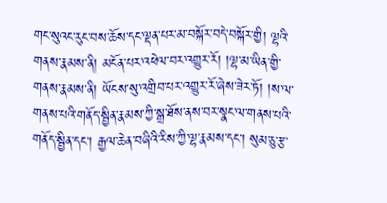གང་སུའང་རུང་བས་ཆོས་དང་ལྡན་པར་མ་བསྐོར་བདེ་བསྐོར་གྱི། ལྷའི་གནས་རྣམས་ནི། མངོན་པར་འཕེལ་བར་འགྱུར་རོ། །ལྷ་མ་ཡིན་གྱི་གནས་རྣམས་ནི། ཡོངས་སུ་འགྲིབ་པར་འགྱུར་རོ་ཞེས་ཟེར་ཏོ། །ས་ལ་གནས་པའི་གནོད་སྦྱིན་རྣམས་ཀྱི་སྒྲ་ཐོས་ནས་བར་སྣང་ལ་གནས་པའི་གནོད་སྦྱིན་དང་། རྒྱལ་ཆེན་བཞིའི་རིས་ཀྱི་ལྷ་རྣམས་དང་། སུམ་ཅུ་རྩ་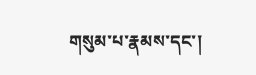གསུམ་པ་རྣམས་དང་།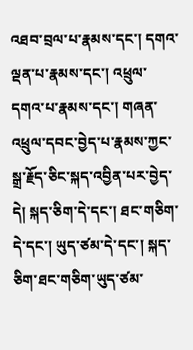འཐབ་བྲལ་པ་རྣམས་དང་། དགའ་ལྡན་པ་རྣམས་དང་། འཕྲུལ་དགའ་པ་རྣམས་དང་། གཞན་འཕྲུལ་དབང་བྱེད་པ་རྣམས་ཀྱང་སྒྲ་རྗོད་ཅིང་སྐད་འབྱིན་པར་བྱེད་དེ། སྐད་ཅིག་དེ་དང་། ཐང་གཅིག་དེ་དང་། ཡུད་ཙམ་དེ་དང་། སྐད་ཅིག་ཐང་གཅིག་ཡུད་ཙམ་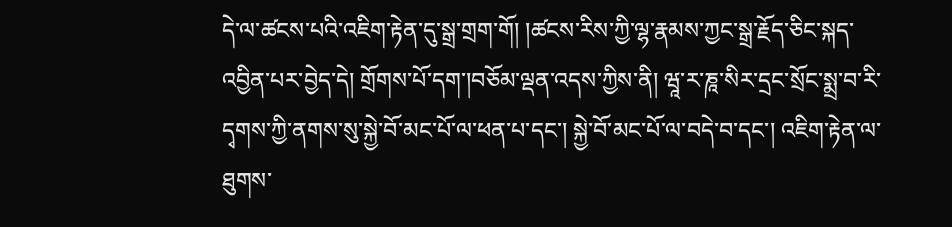དེ་ལ་ཚངས་པའི་འཇིག་རྟེན་དུ་སྒྲ་གྲག་གོ། །ཚངས་རིས་ཀྱི་ལྷ་རྣམས་ཀྱང་སྒྲ་རྗོད་ཅིང་སྐད་འབྱིན་པར་བྱེད་དེ། གྲོགས་པོ་དག་།བཅོམ་ལྡན་འདས་ཀྱིས་ནི། ཝཱ་ར་ཎཱ་སིར་དྲང་སྲོང་སྨྲ་བ་རི་དྭགས་ཀྱི་ནགས་སུ་སྐྱེ་བོ་མང་པོ་ལ་ཕན་པ་དང་། སྐྱེ་བོ་མང་པོ་ལ་བདེ་བ་དང་། འཇིག་རྟེན་ལ་ཐུགས་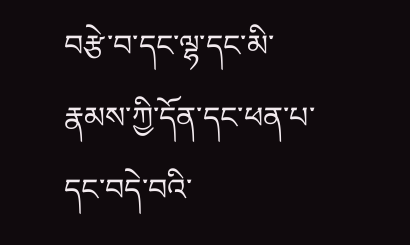བརྩེ་བ་དང་ལྷ་དང་མི་རྣམས་ཀྱི་དོན་དང་ཕན་པ་དང་བདེ་བའི་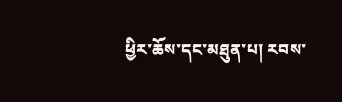ཕྱིར་ཆོས་དང་མཐུན་པ། རབས་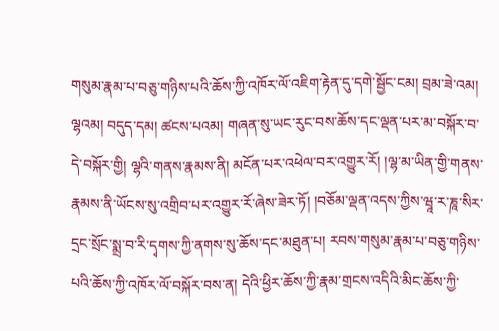གསུམ་རྣམ་པ་བཅུ་གཉིས་པའི་ཆོས་ཀྱི་འཁོར་ལོ་འཇིག་རྟེན་དུ་དགེ་སྦྱོང་ངམ། བྲམ་ཟེ་འམ། ལྷའམ། བདུད་དམ། ཚངས་པའམ། གཞན་སུ་ཡང་རུང་བས་ཆོས་དང་ལྡན་པར་མ་བསྐོར་བ་དེ་བསྐོར་གྱི། ལྷའི་གནས་རྣམས་ནི། མངོན་པར་འཕེལ་བར་འགྱུར་རོ། །ལྷ་མ་ཡིན་གྱི་གནས་རྣམས་ནི་ཡོངས་སུ་འགྲིབ་པར་འགྱུར་རོ་ཞེས་ཟེར་ཏོ། །བཅོམ་ལྡན་འདས་ཀྱིས་ཝཱ་ར་ཎཱ་སིར་དྲང་སྲོང་སྨྲ་བ་རི་དྭགས་ཀྱི་ནགས་སུ་ཆོས་དང་མཐུན་པ། རབས་གསུམ་རྣམ་པ་བཅུ་གཉིས་པའི་ཆོས་ཀྱི་འཁོར་ལོ་བསྐོར་བས་ན། དེའི་ཕྱིར་ཆོས་ཀྱི་རྣམ་གྲངས་འདིའི་མིང་ཆོས་ཀྱི་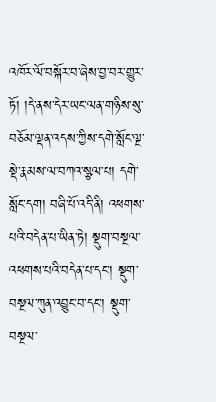འཁོར་ལོ་བསྐོར་བ་ཞེས་བྱ་བར་གྱུར་ཏོ། །དེ་ནས་དེར་ཡང་ལན་གཉིས་སུ་བཅོམ་ལྡན་འདས་ཀྱིས་དགེ་སློང་ལྔ་སྡེ་རྣམས་ལ་བཀའ་སྩལ་པ། དགེ་སློང་དག། བཞི་པོ་འདི་ནི། འཕགས་པའི་བདེན་པ་ཡིན་ཏེ། སྡུག་བསྔལ་འཕགས་པའི་བདེན་པ་དང་། སྡུག་བསྔལ་ཀུན་འབྱུང་བ་དང་། སྡུག་བསྔལ་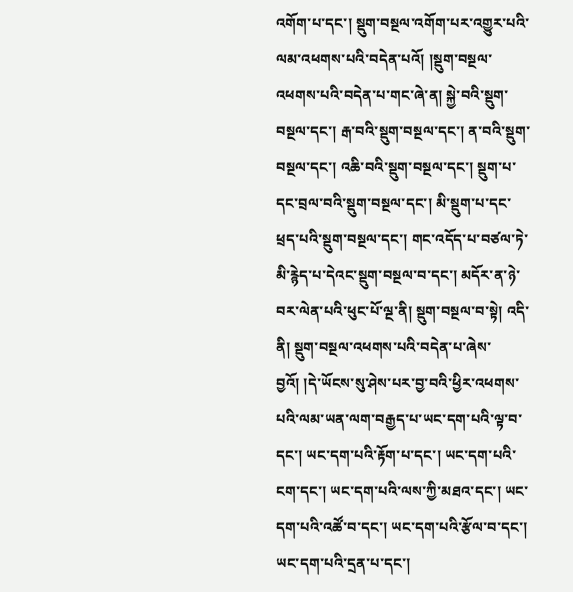འགོག་པ་དང་། སྡུག་བསྔལ་འགོག་པར་འགྱུར་པའི་ལམ་འཕགས་པའི་བདེན་པའོ། །སྡུག་བསྔལ་འཕགས་པའི་བདེན་པ་གང་ཞེ་ན། སྐྱེ་བའི་སྡུག་བསྔལ་དང་། རྒ་བའི་སྡུག་བསྔལ་དང་། ན་བའི་སྡུག་བསྔལ་དང་། འཆི་བའི་སྡུག་བསྔལ་དང་། སྡུག་པ་དང་བྲལ་བའི་སྡུག་བསྔལ་དང་། མི་སྡུག་པ་དང་ཕྲད་པའི་སྡུག་བསྔལ་དང་། གང་འདོད་པ་བཙལ་ཏེ་མི་རྙེད་པ་དེའང་སྡུག་བསྔལ་བ་དང་། མདོར་ན་ཉེ་བར་ལེན་པའི་ཕུང་པོ་ལྔ་ནི། སྡུག་བསྔལ་བ་སྟེ། འདི་ནི། སྡུག་བསྔལ་འཕགས་པའི་བདེན་པ་ཞེས་བྱའོ། །དེ་ཡོངས་སུ་ཤེས་པར་བྱ་བའི་ཕྱིར་འཕགས་པའི་ལམ་ཡན་ལག་བརྒྱད་པ་ཡང་དག་པའི་ལྟ་བ་དང་། ཡང་དག་པའི་རྟོག་པ་དང་། ཡང་དག་པའི་ངག་དང་། ཡང་དག་པའི་ལས་ཀྱི་མཐའ་དང་། ཡང་དག་པའི་འཚོ་བ་དང་། ཡང་དག་པའི་རྩོལ་བ་དང་། ཡང་དག་པའི་དྲན་པ་དང་།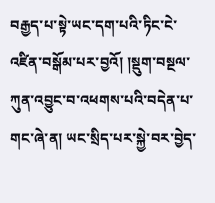བརྒྱད་པ་སྟེ་ཡང་དག་པའི་ཏིང་ངེ་འཛིན་བསྒོམ་པར་བྱའོ། །སྡུག་བསྔལ་ཀུན་འབྱུང་བ་འཕགས་པའི་བདེན་པ་གང་ཞེ་ན། ཡང་སྲིད་པར་སྐྱེ་བར་བྱེད་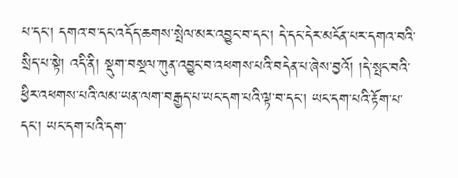པ་དང་། དགའ་བ་དང་འདོད་ཆགས་སྤེལ་མར་འབྱུང་བ་དང་། དེ་དང་དེར་མངོན་པར་དགའ་བའི་སྲིད་པ་སྟེ། འདི་ནི། སྡུག་བསྔལ་ཀུན་འབྱུང་བ་འཕགས་པའི་བདེན་པ་ཞེས་བྱའོ། །དེ་སྤང་བའི་ཕྱིར་འཕགས་པའི་ལམ་ཡན་ལག་བརྒྱད་པ་ཡང་དག་པའི་ལྟ་བ་དང་། ཡང་དག་པའི་རྟོག་པ་དང་། ཡང་དག་པའི་དག་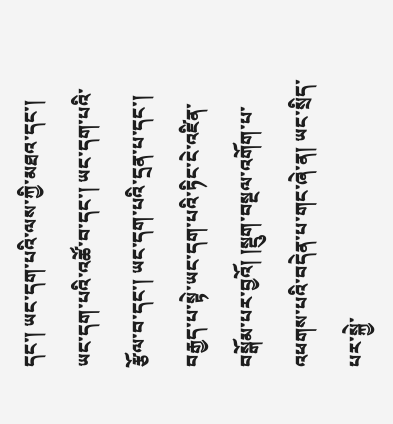དང་། ཡང་དག་པའི་ལས་ཀྱི་མཐའ་དང་། ཡང་དག་པའི་འཚོ་བ་དང་། ཡང་དག་པའི་རྩོལ་བ་དང་། ཡང་དག་པའི་དྲན་པ་དང་། བརྒྱད་པ་སྟེ་ཡང་དག་པའི་ཏིང་ངེ་འཛིན་བསྒོམ་པར་བྱའོ། །སྡུག་བསྔལ་འགོག་པ་འཕགས་པའི་བདེན་པ་གང་ཞེ་ན། ཡང་སྲིད་པར་སྐྱེ་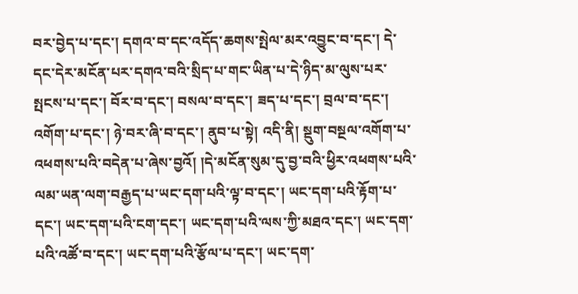བར་བྱེད་པ་དང་། དགའ་བ་དང་འདོད་ཆགས་སྤེལ་མར་འབྱུང་བ་དང་། དེ་དང་དེར་མངོན་པར་དགའ་བའི་སྲིད་པ་གང་ཡིན་པ་དེ་ཉིད་མ་ལུས་པར་སྤངས་པ་དང་། བོར་བ་དང་། བསལ་བ་དང་། ཟད་པ་དང་། བྲལ་བ་དང་། འགོག་པ་དང་། ཉེ་བར་ཞི་བ་དང་། ནུབ་པ་སྟེ། འདི་ནི། སྡུག་བསྔལ་འགོག་པ་འཕགས་པའི་བདེན་པ་ཞེས་བྱའོ། །དེ་མངོན་སུམ་དུ་བྱ་བའི་ཕྱིར་འཕགས་པའི་ལམ་ཡན་ལག་བརྒྱད་པ་ཡང་དག་པའི་ལྟ་བ་དང་། ཡང་དག་པའི་རྟོག་པ་དང་། ཡང་དག་པའི་ངག་དང་། ཡང་དག་པའི་ལས་ཀྱི་མཐའ་དང་། ཡང་དག་པའི་འཚོ་བ་དང་། ཡང་དག་པའི་རྩོལ་པ་དང་། ཡང་དག་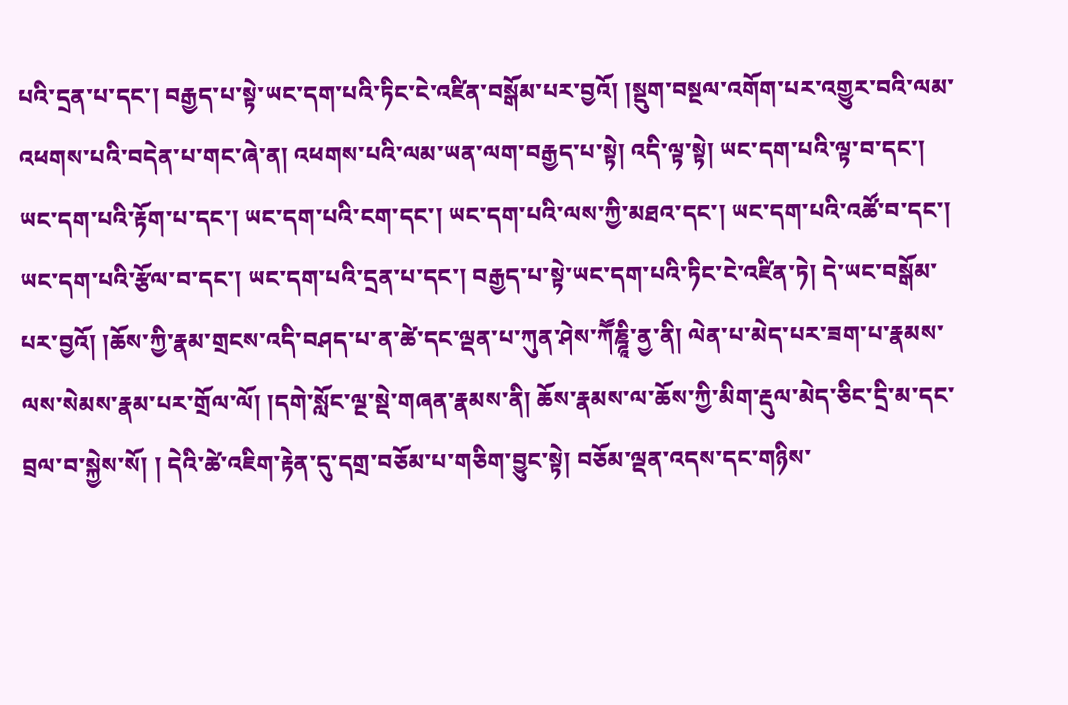པའི་དྲན་པ་དང་། བརྒྱད་པ་སྟེ་ཡང་དག་པའི་ཏིང་ངེ་འཛིན་བསྒོམ་པར་བྱའོ། །སྡུག་བསྔལ་འགོག་པར་འགྱུར་བའི་ལམ་འཕགས་པའི་བདེན་པ་གང་ཞེ་ན། འཕགས་པའི་ལམ་ཡན་ལག་བརྒྱད་པ་སྟེ། འདི་ལྟ་སྟེ། ཡང་དག་པའི་ལྟ་བ་དང་། ཡང་དག་པའི་རྟོག་པ་དང་། ཡང་དག་པའི་ངག་དང་། ཡང་དག་པའི་ལས་ཀྱི་མཐའ་དང་། ཡང་དག་པའི་འཚོ་བ་དང་། ཡང་དག་པའི་རྩོལ་བ་དང་། ཡང་དག་པའི་དྲན་པ་དང་། བརྒྱད་པ་སྟེ་ཡང་དག་པའི་ཏིང་ངེ་འཛིན་ཏེ། དེ་ཡང་བསྒོམ་པར་བྱའོ། །ཆོས་ཀྱི་རྣམ་གྲངས་འདི་བཤད་པ་ན་ཚེ་དང་ལྡན་པ་ཀུན་ཤེས་ཀཽཎྜཱི་ནྱ་ནི། ལེན་པ་མེད་པར་ཟག་པ་རྣམས་ལས་སེམས་རྣམ་པར་གྲོལ་ལོ། །དགེ་སློང་ལྔ་སྡེ་གཞན་རྣམས་ནི། ཆོས་རྣམས་ལ་ཆོས་ཀྱི་མིག་རྡུལ་མེད་ཅིང་དྲི་མ་དང་བྲལ་བ་སྐྱེས་སོ། ། དེའི་ཚེ་འཇིག་རྟེན་དུ་དགྲ་བཅོམ་པ་གཅིག་བྱུང་སྟེ། བཅོམ་ལྡན་འདས་དང་གཉིས་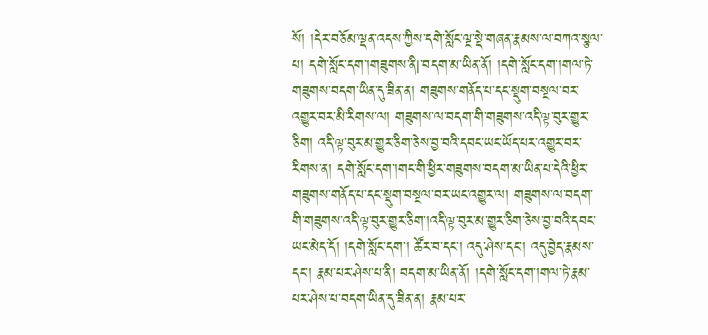སོ། །དེར་བཅོམ་ལྡན་འདས་ཀྱིས་དགེ་སློང་ལྔ་སྡེ་གཞན་རྣམས་ལ་བཀའ་སྩལ་པ། དགེ་སློང་དག་།གཟུགས་ནི|་བདག་མ་ཡིན་ནོ། །དགེ་སློང་དག་།གལ་ཏེ་གཟུགས་བདག་ཡིན་དུ་ཟིན་ན། གཟུགས་གནོད་པ་དང་སྡུག་བསྔལ་བར་འགྱུར་བར་མི་རིགས་ལ། གཟུགས་ལ་བདག་གི་གཟུགས་འདི་ལྟ་བུར་གྱུར་ཅིག། འདི་ལྟ་བུར་མ་གྱུར་ཅིག་ཅེས་བྱ་བའི་དབང་ཡང་ཡོད་པར་འགྱུར་བར་རིགས་ན། དགེ་སློང་དག་།གང་གི་ཕྱིར་གཟུགས་བདག་མ་ཡིན་པ་དེའི་ཕྱིར་གཟུགས་གནོད་པ་དང་སྡུག་བསྔལ་བར་ཡང་འགྱུར་ལ། གཟུགས་ལ་བདག་གི་གཟུགས་འདི་ལྟ་བུར་གྱུར་ཅིག་།འདི་ལྟ་བུར་མ་གྱུར་ཅིག་ཅེས་བྱ་བའི་དབང་ཡང་མེད་དོ། །དགེ་སློང་དག་། ཚོར་བ་དང་། འདུ་ཤེས་དང་། འདུ་བྱེད་རྣམས་དང་། རྣམ་པར་ཤེས་པ་ནི། བདག་མ་ཡིན་ནོ། །དགེ་སློང་དག་།གལ་ཏེ་རྣམ་པར་ཤེས་པ་བདག་ཡིན་དུ་ཟིན་ན། རྣམ་པར་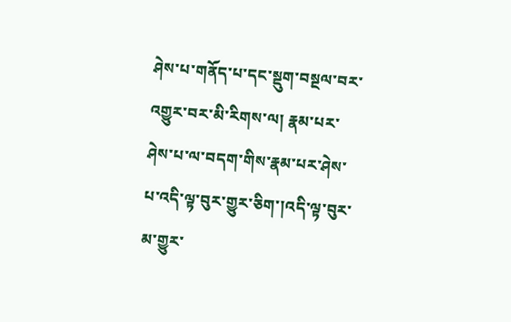ཤེས་པ་གནོད་པ་དང་སྡུག་བསྔལ་བར་འགྱུར་བར་མི་རིགས་ལ། རྣམ་པར་ཤེས་པ་ལ་བདག་གིས་རྣམ་པར་ཤེས་པ་འདི་ལྟ་བུར་གྱུར་ཅིག་།འདི་ལྟ་བུར་མ་གྱུར་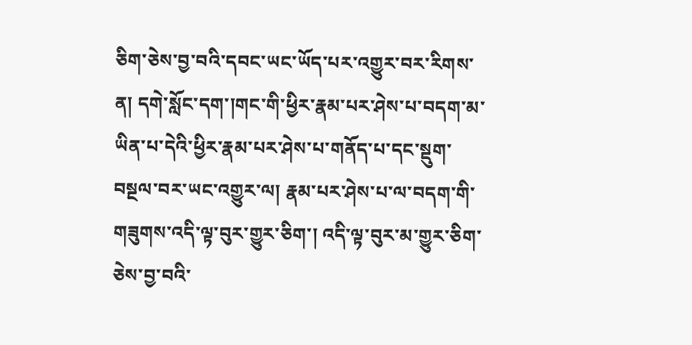ཅིག་ཅེས་བྱ་བའི་དབང་ཡང་ཡོད་པར་འགྱུར་བར་རིགས་ན། དགེ་སློང་དག་།གང་གི་ཕྱིར་རྣམ་པར་ཤེས་པ་བདག་མ་ཡིན་པ་དེའི་ཕྱིར་རྣམ་པར་ཤེས་པ་གནོད་པ་དང་སྡུག་བསྔལ་བར་ཡང་འགྱུར་ལ། རྣམ་པར་ཤེས་པ་ལ་བདག་གི་གཟུགས་འདི་ལྟ་བུར་གྱུར་ཅིག་། འདི་ལྟ་བུར་མ་གྱུར་ཅིག་ཅེས་བྱ་བའི་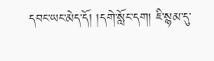དབང་ཡང་མེད་དོ། །དགེ་སློང་དག། ཇི་སྙམ་དུ་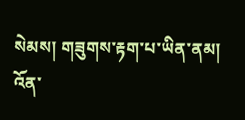སེམས། གཟུགས་རྟག་པ་ཡིན་ནམ། འོན་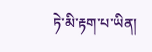ཏེ་མི་རྟག་པ་ཡིན།